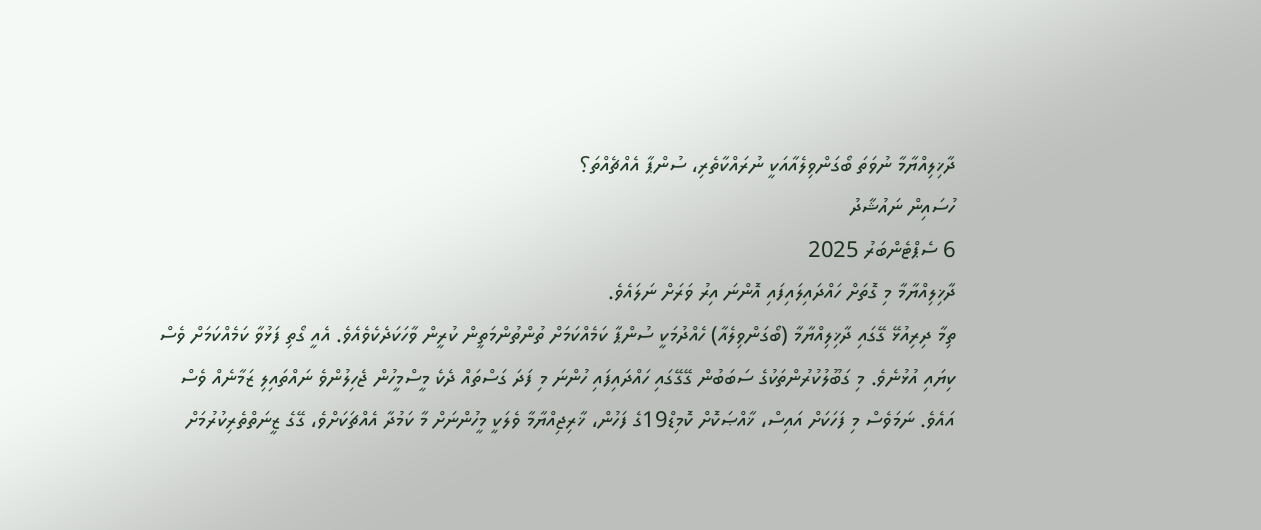ދާޚިލިއްޔާމާ ނުވަތަ ބޯގަންވިލެއާއަކީ ނުރައްކާތެރި، ސުންޕާ އެއްޗެއްތަ؟
ހުސައިން ނައުޝާދު
6 ސެޕްޓެންބަރު 2025
ދާޚިލިއްޔާމާ މި ގޮތަށް ހައްދައިލައިފައި އޮންނަ އިރު ވަރަށް ނަލައެވެ.
ތިމާ ދިރިއުޅޭ ގޭގައި ދާޚިލިއްޔާމާ (ބޯގަންވިލެއާ) ހެއްދުމަކީ ސުންޕާ ކަމެއްކަމަށް ތުންތުންމަތީން ކުރީން ވާހަކަދެކެވެއެވެ. އެއީ ގޯތި ފަޅުވާ ކަމެއްކަމަށް ވެސް ކިޔައި އުޅުނެވެ. މި ގަބޫލުކުރުންތަކުގެ ސަބަބުން ގޭގޭގައި ހައްދައިފައި ހުންނަ މި ފަދަ ގަސްތައް ދެކެ މީސްމީހުން ޖެހިލުންވެ ނައްތައިލި ޒަމާނެއް ވެސް އައެވެ. ނަމަވެސް މި ފަހަކަށް އައިސް، ޚާއްޞަކޮށް ކޮމިޑް19ގެ ފަހުން، ޚާރިޖިއްޔާމާ ވެލަކީ މީހުންނަށް މާ ކަމުދާ އެއްޗަކަށްވެ، ގޭގެ ޒީނަތްތެރިކުރުމަށް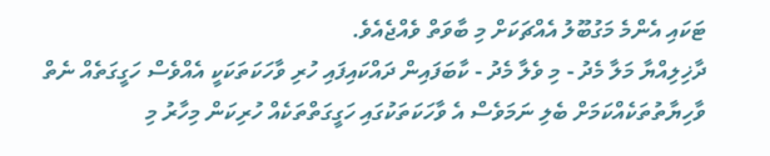ޓަކައި އެންމެ މަގުބޫލު އެއްޗަކަށް މި ބާވަތް ވެއްޖެއެވެ.
ދާޚިލިއްޔާ މަލާ މެދު - މި ވެލާ މެދު - ކާބަފައިން ދައްކައިފައި ހުރި ވާހަކަތަކަކީ އެއްވެސް ހަގީގަތެއް ނެތް ވާހިޔާތުތަކެއްކަމަށް ބެލި ނަމަވެސް އެ ވާހަކަތަކުގައި ހަގީގަތްތަކެއް ހުރިކަން މިހާރު މި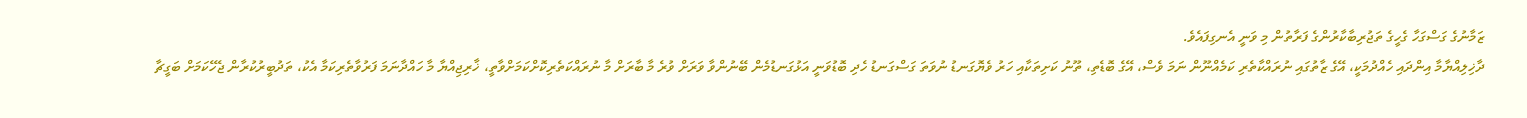ޒަމާނުގެ ގަސްގަހާ ގެހީގެ ތަޖުރިބާކާރުންގެ ފަރާތުން މި ވަނީ އެނގިފައެވެ.
ދާޚިލިއްޔާމާ އިންދައި ހެއްދުމަކީ، އޭގެ ޒާތުގައި ނުރައްކާތެރި ކަމެއްނޫން ނަމަ ވެސް، އޭގެ ބޮޑެތި، ތޫނު ކަށިތަކާއި ހަރު ވެޔޮގަނޑު ނުވަތަ ގަސްގަނޑު ހެދި ބޮޑުވަނީ އަޅުގަނޑުމެން ބޭނުންވާ ވަރަށް ވުރެ މާ ބާރަށް މާ ނުރައްކަތެރިކޮށްކަމަށްވާތީ، ޚާރިޖިއްޔާ މާ ހައްދާނަމަ ފަރުވާތެރިކަމާ އެކު، ތަދުބީރުކުރާން ޖެހޭކަމަށް ބަގީޗާ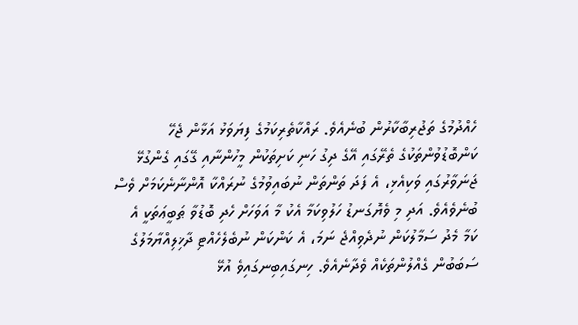ހެއްދުމުގެ ތަޖުރިބާކާރުން ބުނެއެވެ. ރައްކާތެރިކަމުގެ ފިޔަވަޅު އަޅާން ޖެހޭ ކަންބޮޑުވުންތަކުގެ ތެރޭގައި އޭގެ ދިގު ހަނި ކަށިތަކުން މީހުންނާއި ގޭގައި ގެންގުޅޭ ޖަނަވާރުގައި ވަކިއެޅި، އެ ފަދަ ތަންތަން ނުބައިވުމުގެ ނުރައްކާ އޮންނާނެކަމަށް ވެސް ބުނެވެއެވެ. އަދި މި ވެޔޮގަނޑު ހަލުވިކަމާ އެކު މާ އަވަހަށް ހެދި ބޮޑުވާ ޠަބީޢަތަކީ އެ ކަމާ މެދު ސަމާލުކަން ނުދެވިއްޖެ ނަމަ، އެ ކަންކަން ނުބެލެހެއްޓި ދާޚިލިއްޔާމަލުގެ ސަބަބުން ގެއްލުންތަކެއް ވެދާނެއެވެ. ހިނގައިބިނގައިވެ އުޅޭ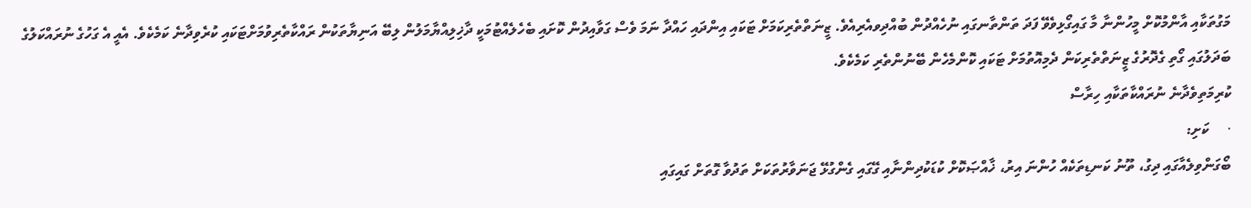މަގުތަކާއި އާންމުކޮށް މީހުންނާ މާ ގައިގޯޅިވެވޭ ފަދަ ތަންތާނގައި ނުހެއްދުން ބުއްދިވއެރިއެވެ. ޒީނަތްތެރިކަމަށް ޓަކައި އިންދައި ހައްދާ ނަމަ ވެސް ގަވާއިދުން ކޮށައި ބެހެލެއްޓުމަކީ ދާޚިލިއްޔާމަލުން ލިބޭ އަނިޔާތަކުން ރައްކާތެރިވުމަށްޓަކައި ކުރެވިދާނެ ކަމެކެވެ. އެއީ އެ ގަހުގެ ނުރައްކަލުގެ ބަދަލުގައި ގޯތި ގެދޮރުގެ ޒީނަތްތެރިކަން ދެމިއޮތުމަށް ޓަކައި ކޮންމެހެން ބޭނުންތެރި ކަމެކެވެ.
ކުރިމަތިވެދާނެ ނުރައްކާތަކާއި ހިރާސް
·     ކަށި:
ބޯގަންވިލެއާގައި ދިގު، ތޫނު ކަނޑިތަކެއް ހުންނަ އިރު، ޚާއްޞަކޮށް ކުޑަކުދިންނާއި ގޭގައި ގެންގުޅޭ ޖަނަވާރުތަކަށް ތަދުވާ ގޮތަށް ގައިގައި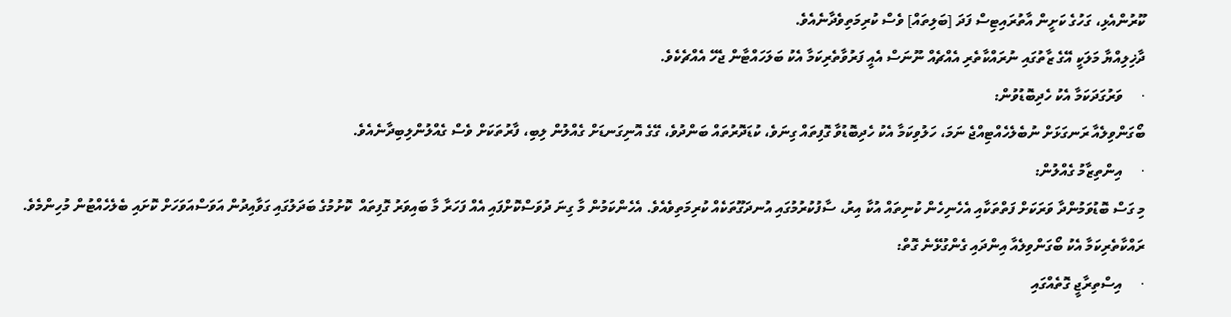ކޫރުންއެޅި، ގަހުގެ ކަށީން އާތުރައިޓިސް ފަދަ [ބަލިތައް] ވެސް ކުރިމަތިވެދާނެއެވެ.
ދާޚިލިއްޔާ މަލަކީ އޭގެ ޒާތުގައި ނުރައްކާތެރި އެއްޗެއް ނޫނަސް އެއީ ފަރުވާތެރިކަމާ އެކު ބަލަހައްޓާން ޖެހޭ އެއްޗެކެވެ.
·     ވަރުގަދަކަމާ އެކު ހެދިބޮޑުވުން:
ބޯގަންވިލެއާ ރަނގަޅަށް ނުބެލެހެއްޓިއްޖެ ނަމަ، ހަލުވިކަމާ އެކު ހެދިބޮޑުވާ ގޮފިތައް ގިނަވެ، ކުޑަދޮރުތައް ބަންދުވެ، ގޭގެ އޮނިގަނޑަށް ގެއްލުން ލިބި، ފާރުތަކަށް ވެސް ގެއްލުންލިބިދާނެއެވެ.
·     އިންތިޒާމު ގެއްލުން:
މި ގަސް ބޮޑުވަމުންދާ ވަރަކަށް ފަތްތަކާއި އެހެނިހެން ކުނިތައް އުކާ އިރު، ސާފުކުރުމުގައި އުނދަގޫތަކެއް ކުރިމަތިވެއެވެ. އެހެންކަމުން މާ ގިނަ ދުވަސްކޮށްފައި އެއް ފަހަރާ މާ ބައިވަރު ގޮފިތައް  ކޮށުމުގެ ބަދަލުގައި ގަވާއިދުން އަވަސްއަވަހަށް ކޮށައި ބެލެހެއްޓުން މުހިންމެވެ.
ރައްކާތެރިކަމާ އެކު ބޯގަންވިލެއާ އިންދައި ގެންގުޅޭނެ ގޮތް:
·     އިސްތިރާޖީ ގޮތެއްގައި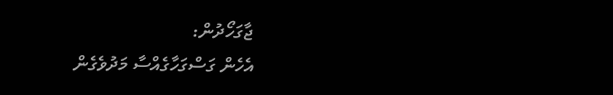ޖާގަހޯދުން:
އެހެން ގަސްގަހާގެއްސާ މަދުވެގެން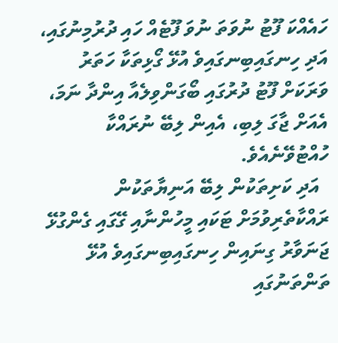ހައެއްކަ ފޫޓު ނުވަތަ ނުވަ ފޫޓެއް ހައި ދުރުމިނުގައި، އަދި ހިނގައިބިނގައިވެ އުޅޭ ގޯޅިތަކާ ހަތަރު ވަރަކަށް ފޫޓު ދުރުގައި ބޯގަންވިލެއާ އިންދާ ނަމަ، އެއަށް ޖާގަ ލިބި، އެއިން ލިބޭ ނުރައްކާ ހުއްޓުވޭނެއެވެ.
  އަދި ކަށިތަކުން ލިބޭ އަނިޔާތަކުން ރައްކާތެރިވުމަށް ޓަކައި މީހުންނާއި ގޭގައި ގެންގުޅޭ ޖަނަވާރު ގިނައިން ހިނގައިބިނގައިވެ އުޅޭ ތަންތަނުގައި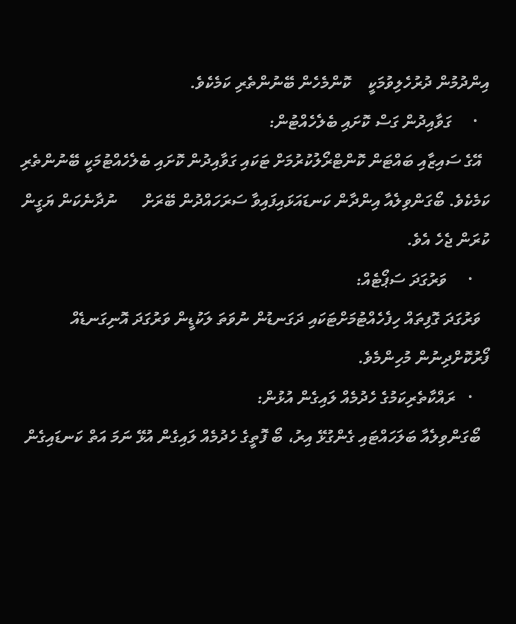އިންދުމުން ދުރުހެލިވުމަކީ    ކޮންމެހެން ބޭނުންތެރި ކަމެކެވެ.
   ·     ގަވާއިދުން ގަސް ކޮށައި ބެލެހެއްޓުން:
  އޭގެ ސައިޒާއި ބައްޓަން ކޮންޓްރޯލުކުރުމަށް ޓަކައި ގަވާއިދުން ކޮށައި ބެލެހެއްޓުމަކީ ބޭނުންތެރި ކަމެކެވެ. ބޯގަންވިލެއާ އިންދާން ކަނޑައަޅައިފައިވާ ސަރަހައްދުން ބޭރަށް      ނުދާނެކަން ޔަގީން ކުރަން ޖެހެ އެވެ.
    ·     ވަރުގަދަ ސަޕޯޓެއް:
  ވަރުގަދަ ގޮފިތައް ހިފެހެއްޓުމަށްޓަކައި ދަގަނޑުން ނުވަތަ ލަކުޑީން ވަރުގަދަ އޮނިގަނޑެއް ފޯރުކޮށްދިނުން މުހިންމެވެ.
    ·   ރައްކާތެރިކަމުގެ ހެދުމެއް ލައިގެން އުޅުން:
  ބޯގަންވިލެއާ ބަލަހައްޓައި ގެންގުޅޭ އިރު، ބޯ ފޮތީގެ ހެދުމެއް ލައިގެން އުޅޭ ނަމަ އަތް ކަނޑައިގެން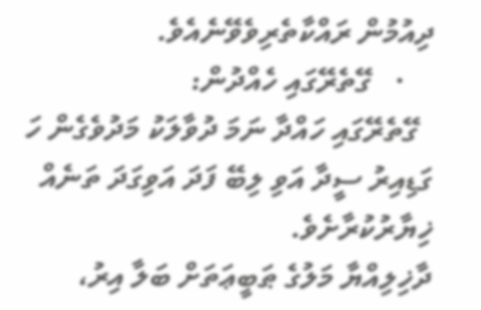ދިއުމުން ރައްކާތެރިވެވޭނެއެވެ.
    ·   ގޭތެރޭގައި ހެއްދުން:
  ގޭތެރޭގައި ހައްދާ ނަމަ ދުވާލަކު މަދުވެގެން ހަ ގަޑިއިރު ސީދާ އަވި ލިބޭ ފަދަ އަވިގަދަ ތަނެއް ޚިޔާރުކުރާށެވެ.
ދާޚިލިއްޔާ މަލުގެ ޠަބީޢަތަށް ބަލާ އިރު،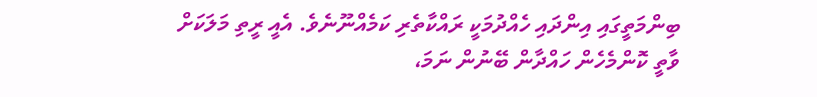ބިންމަތީގައި އިންދައި ހެއްދުމަކީ ރައްކާތެރި ކަމެއްނޫނެވެ. އެއީ ރީތި މަލަކަށް ވާތީ ކޮންމެހެން ހައްދާން ބޭނުން ނަމަ،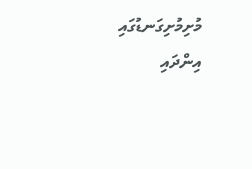މުށިމުށިގަނޑުގައި އިންދައި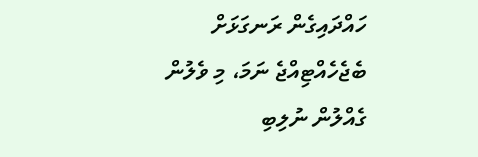ހައްދައިގެން ރަނގަޅަށް ބެޖެހެއްޓިއްޖެ ނަމަ، މި ވެލުން ގެއްލުން ނުލިބި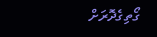ގޯތިގެދޮރަށް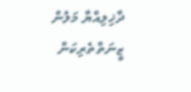ދާޚިލިއްޔާ މަލުން ޒީނަތްތެރިކަން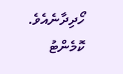ހޯދިދާނެއެވެ.
ކޮމެންޓު